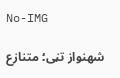No-IMG

شهنواز تڼی؛ متنازع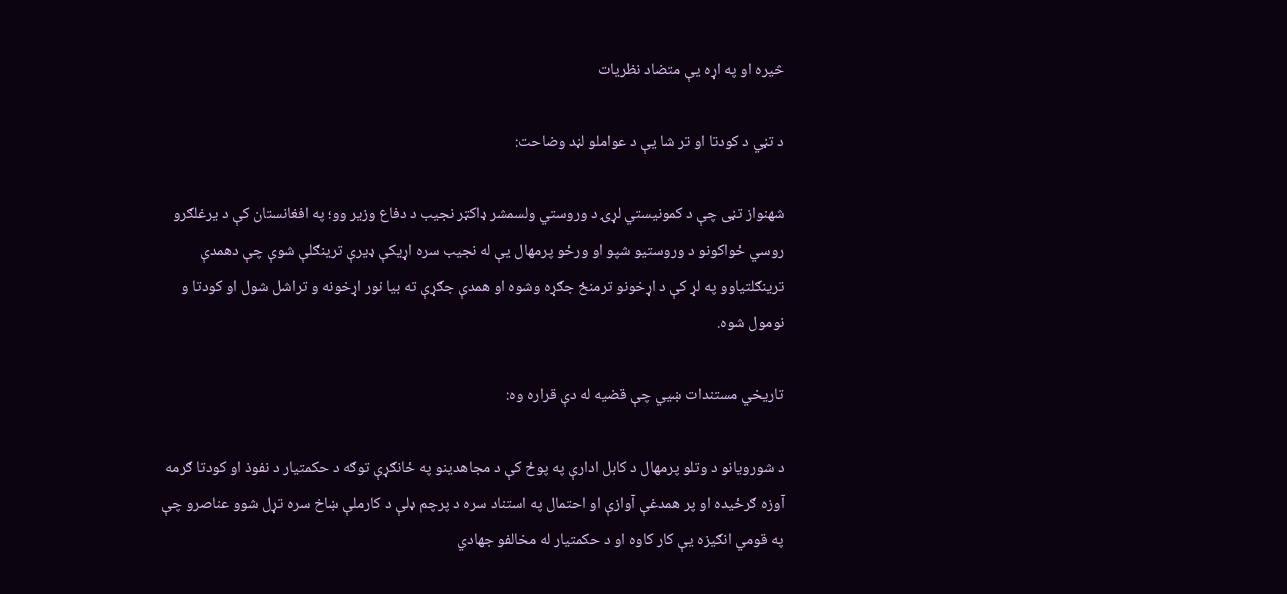څيره او په اړه یې متضاد نظریات

د تڼي د کودتا او تر شا یې د عواملو لڼد وضاحت:

شهنواز تڼی چې د کمونیستي لړۍ د وروستي ولسمشر ډاکټر نجیب د دفاع وزیر وو؛ په افغانستان کې د یرغلګرو روسي ځواکونو د وروستیو شپو او ورځو پرمهال یې له نجیب سره اړیکې ډيرې ترینګلې شوې چې دهمدې ترینګلتیاوو په لړ کې د اړخونو ترمنځ جګړه وشوه او همدې جګړې ته بیا نور اړخونه و تراشل شول او کودتا و نومول شوه.

تاریخي مستندات ښیي چې قضیه له دې قراره وه:

د شورویانو د وتلو پرمهال د کابل ادارې په پوځ کې د مجاهدینو په ځانګړې توګه د حکمتیار د نفوذ او کودتا ګرمه آوزه ګرځيده او پر همدغې آوازې او احتمال په استناد سره د پرچم ډلې د کارملې ښاخ سره تړل شوو عناصرو چې په قومي انګیزه یې کار کاوه او د حکمتیار له مخالفو جهادي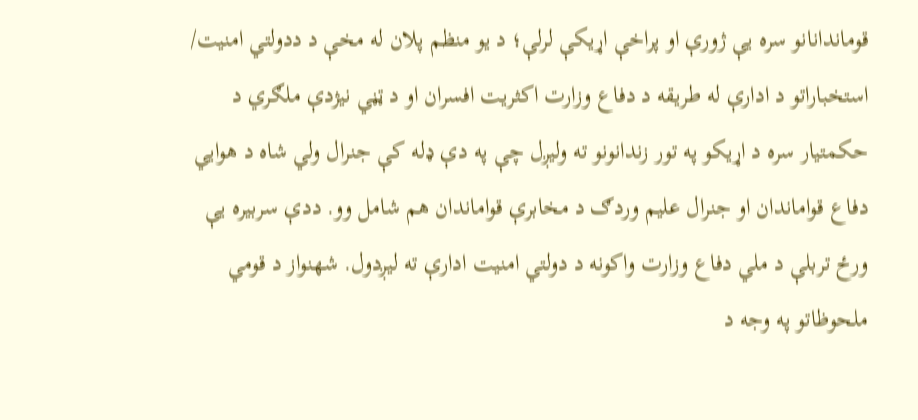قوماندانانو سره یې ژورې او پراخې اړیکې لرلې؛ د یو منظم پلان له مخې د ددولتي امنیت/ استخباراتو د ادارې له طریقه د دفاع وزارت اکثریت افسران او د ټڼي نیژدې ملګري د حکمتیار سره د اړیکو په تور زندانونو ته ولیږل چې په دې ډله کې جنرال ولي شاه د هوایي دفاع قواماندان او جنرال علیم وردګ د مخابرې قواماندان هم شامل وو. ددې سربیره یې ورځ تربلې د ملي دفاع وزارت واکونه د دولتي امنیت ادارې ته لیږدول. شهنواز د قومي ملحوظاتو په وجه د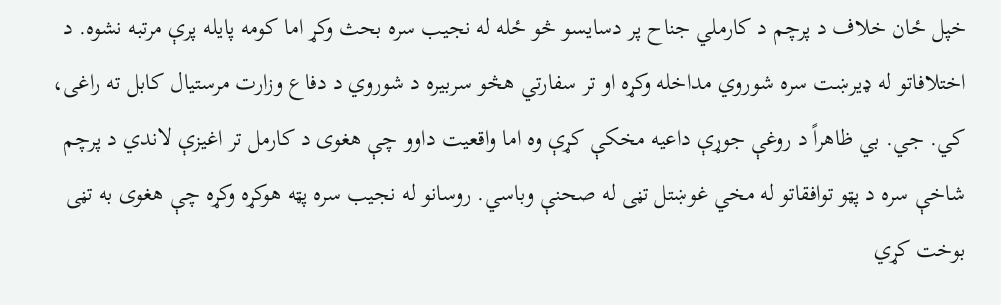خپل ځان خلاف د پرچم د کارملي جناح پر دسایسو څو ځله له نجیب سره بحث وکړ اما کومه پایله پرې مرتبه نشوه. د اختلافاتو له ډيرښت سره شوروي مداخله وکړه او تر سفارتي هڅو سربیره د شوروي د دفاع وزارت مرستیال کابل ته راغی، کي. جي. بي ظاهراً د روغې جوړې داعیه مخکې کړې وه اما واقعیت داوو چې هغوی د کارمل تر اغیزې لاندي د پرچم شاخې سره د پټو توافقاتو له مخي غوښتل تڼی له صحنې وباسي. روسانو له نجیب سره پټه هوکړه وکړه چې هغوی به تڼی بوخت کړي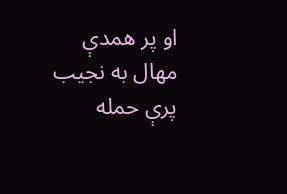او پر همدې مهال به نجیب پرې حمله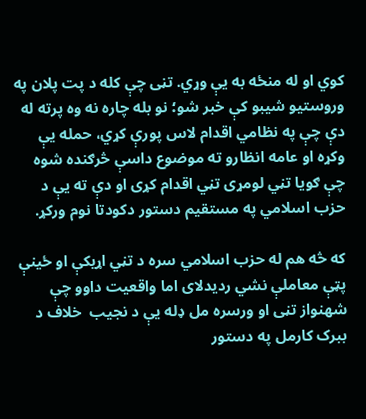کوي او له منځه به یې وړي. تڼی چې کله د پت پلان په وروستیو شیبو کې خبر شو؛ نو بله چاره نه وه پرته له دې چې په نظامي اقدام لاس پورې کړي، حمله یې وکړه او عامه انظارو ته موضوع داسې څرګنده شوه چې ګویا تڼي لومړی تڼي اقدام کړی او دې ته یې د حزب اسلامي په مستقیم دستور دکودتا نوم ورکړ.

که څه هم له حزب اسلامي سره د تڼي اړیکې او ځینې پټې معاملې نشي ردیدلای اما واقعیت داوو چې شهنواز تڼی او ورسره مل ډله یې د نجیب  خلاف د ببرک کارمل په دستور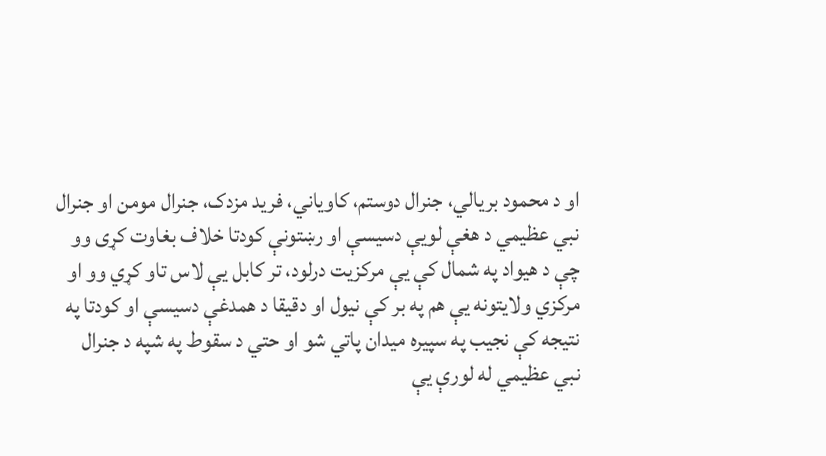او د محمود بریالي، جنرال دوستم، کاویاني، فرید مزدک، جنرال مومن او جنرال نبي عظیمي د هغې لویې دسیسې او رښتونې کودتا خلاف بغاوت کړی وو چې د هیواد په شمال کې یې مرکزیت درلود، تر کابل یې لاس تاو کړي وو او مرکزي ولایتونه یې هم په بر کې نیول او دقیقا د همدغې دسیسې او کودتا په نتیجه کې نجیب په سپیره میدان پاتي شو او حتي د سقوط په شپه د جنرال نبي عظیمي له لورې یې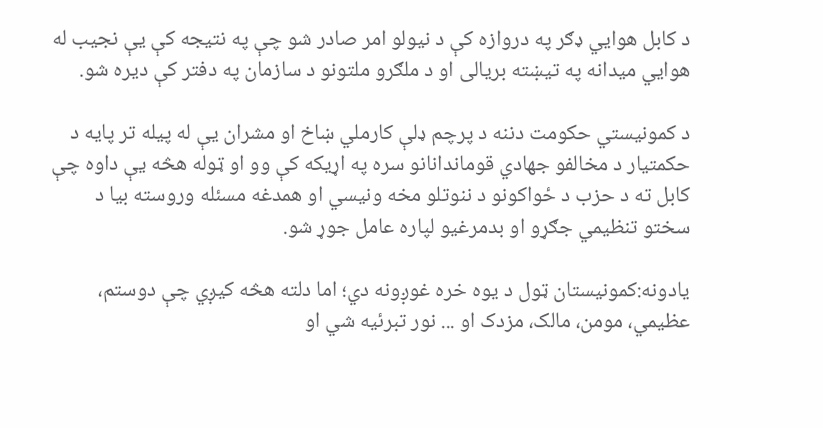د کابل هوایي ډګر په دروازه کې د نیولو امر صادر شو چې په نتیجه کې یې نجیب له هوایي میدانه په تیښته بریالی او د ملګرو ملتونو د سازمان په دفتر کې دیره شو.

د کمونیستي حکومت دننه د پرچم ډلې کارملي ښاخ او مشران یې له پیله تر پایه د حکمتیار د مخالفو جهادي قوماندانانو سره په اړیکه کې وو او ټوله هڅه یې داوه چې کابل ته د حزب د ځواکونو د ننوتلو مخه ونیسي او همدغه مسئله وروسته بیا د سختو تنظیمي جګړو او بدمرغيو لپاره عامل جوړ شو.

يادونه:کمونيستان ټول د يوه خره غوږونه دي؛ اما دلته هڅه کيږي چې دوستم، عظيمي، مومن، مالک، مزدک او ... نور تبرئیه شي او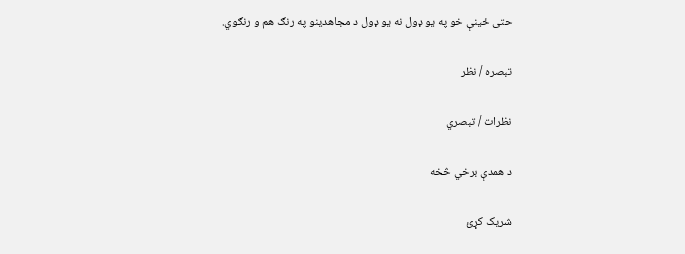حتی ځینې خو په يو ډول نه يو ډول د مجاهدینو په رنګ هم و رنګوي.

تبصره / نظر

نظرات / تبصري

د همدې برخي څخه

شریک کړئ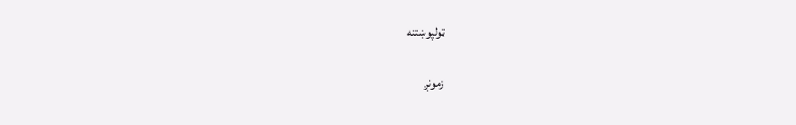ټولپوښتنه

زمونږ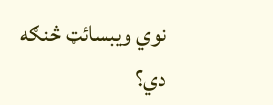نوي ویبسائټ څنګه دي؟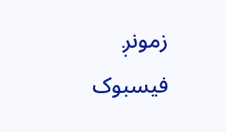زمونږ فيسبوک